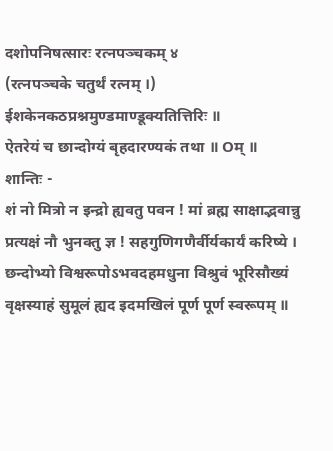दशोपनिषत्सारः रत्नपञ्चकम् ४
(रत्नपञ्चके चतुर्थं रत्नम् ।)
ईशकेनकठप्रश्नमुण्डमाण्डूक्यतित्तिरिः ॥
ऐतरेयं च छान्दोग्यं बृहदारण्यकं तथा ॥ Oम् ॥
शान्तिः -
शं नो मित्रो न इन्द्रो ह्यवतु पवन ! मां ब्रह्म साक्षाद्भवान्नु
प्रत्यक्षं नौ भुनक्तु ज्ञ ! सहगुणिगणैर्वीर्यकार्यं करिष्ये ।
छन्दोभ्यो विश्वरूपोऽभवदहमधुना विश्रुवं भूरिसौख्यं
वृक्षस्याहं सुमूलं ह्यद इदमखिलं पूर्ण पूर्ण स्वरूपम् ॥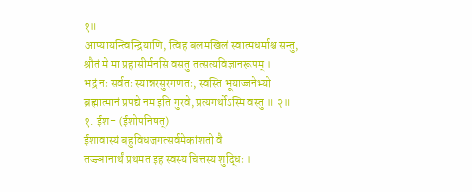१॥
आप्यायन्त्विन्द्रियाणि, त्विह बलमखिलं स्वात्मधर्माश्च सन्तु,
श्रौतं मे मा प्रहासीर्मनसि वसतु तत्सत्यविज्ञानरूपम् ।
भद्रं नः सर्वतः स्यान्नरसुरगणतः, स्वस्ति भूयाज्जनेभ्यो
ब्रह्मात्मानं प्रपद्ये नम इति गुरवे, प्रत्यगर्थोऽस्मि वस्तु ॥ २॥
१. ईश- (ईशोपनिषत्)
ईशावास्यं बहुविधजगत्सर्वमेकांशतो वै
तज्ज्ञानार्थं प्रथमत इह स्वस्य चित्तस्य शुद्धिः ।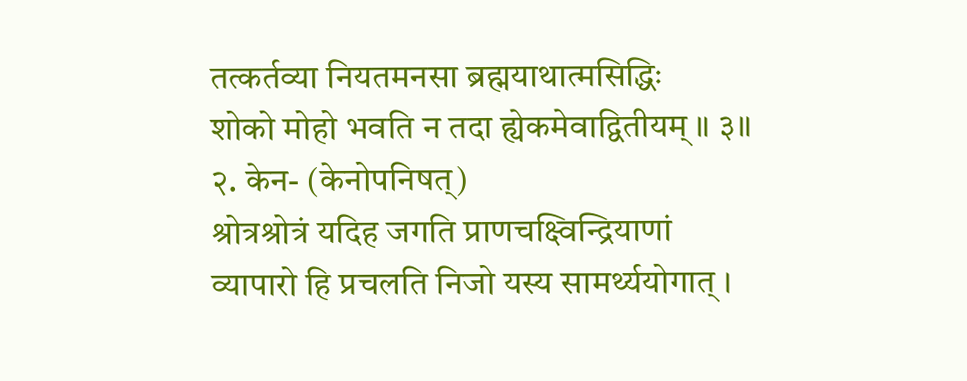तत्कर्तव्या नियतमनसा ब्रह्मयाथात्मसिद्धिः
शोको मोहो भवति न तदा ह्येकमेवाद्वितीयम् ॥ ३॥
२. केन- (केनोपनिषत्)
श्रोत्रश्रोत्रं यदिह जगति प्राणचक्ष्विन्द्रियाणां
व्यापारो हि प्रचलति निजो यस्य सामर्थ्ययोगात् ।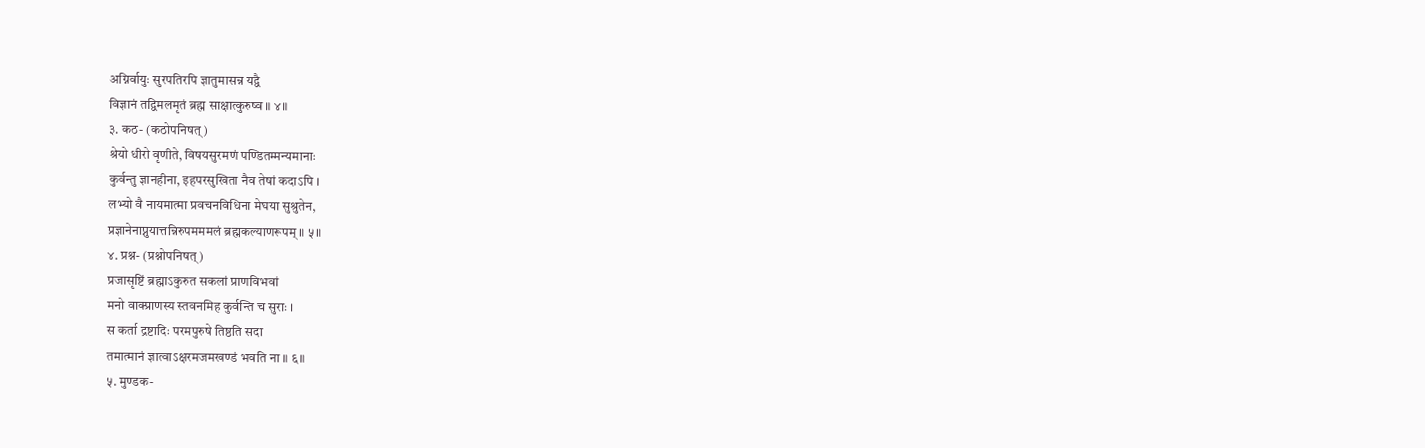अग्निर्वायुः सुरपतिरपि ज्ञातुमासन्न यद्वै
विज्ञानं तद्विमलमृतं ब्रह्म साक्षात्कुरुष्व ॥ ४॥
३. कठ- (कठोपनिषत्)
श्रेयो धीरो वृणीते, विषयसुरमणं पण्डितम्मन्यमानाः
कुर्वन्तु ज्ञानहीना, इहपरसुखिता नैव तेषां कदाऽपि ।
लभ्यो वै नायमात्मा प्रवचनविधिना मेघया सुश्रुतेन,
प्रज्ञानेनाप्नुयात्तन्निरुपमममलं ब्रह्मकल्याणरूपम् ॥ ५॥
४. प्रश्न- (प्रश्नोपनिषत्)
प्रजासृष्टिं ब्रह्माऽकुरुत सकलां प्राणविभवां
मनो वाक्प्राणस्य स्तवनमिह कुर्वन्ति च सुराः ।
स कर्ता द्रष्टादिः परमपुरुषे तिष्ठति सदा
तमात्मानं ज्ञात्वाऽक्षरमजमखण्डं भवति ना ॥ ६॥
५. मुण्डक-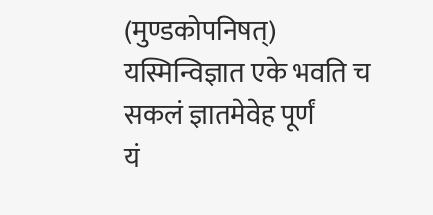(मुण्डकोपनिषत्)
यस्मिन्विज्ञात एके भवति च सकलं ज्ञातमेवेह पूर्णं
यं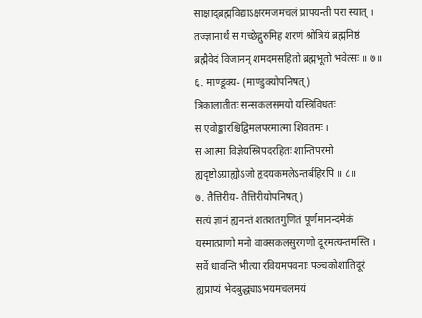साक्षाद्ब्रह्मविद्याऽक्षरमजमचलं प्रापयन्ती परा स्यात् ।
तज्ज्ञानार्थं स गच्छेद्गुरुमिह शरणं श्रोत्रियं ब्रह्मनिष्ठं
ब्रह्मैवेदं विजानन् शमदमसहितो ब्रह्मभूतो भवेत्सः ॥ ७॥
६. माण्डूक्य- (माण्डुक्योपनिषत्)
त्रिकालातीतः सन्सकलसमयो यस्त्रिविधतः
स एवोङ्कारश्चिद्विमलपरमात्मा शिवतमः ।
स आत्मा विज्ञेयस्त्रिपदरहितः शान्तिपरमो
ह्यदृष्टोऽग्राह्योऽजो हृदयकमलेऽन्तर्बहिरपि ॥ ८॥
७. तैत्तिरीय- तैत्तिरीयोपनिषत्)
सत्यं ज्ञानं ह्यनन्तं शतशतगुणितं पूर्णमानन्दमेकं
यस्मात्प्राणो मनो वाक्सकलसुरगणो दूरमत्यन्तमस्ति ।
सर्वे धावन्ति भीत्या रवियमपवनाः पञ्चकोशातिदूरं
ह्यप्राप्यं भेदबुद्ध्याऽभयमचलमयं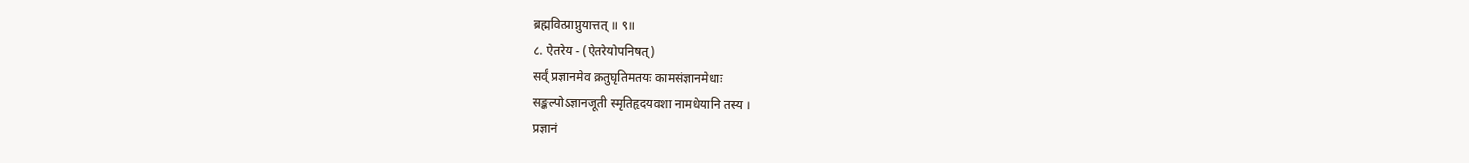ब्रह्मवित्प्राप्नुयात्तत् ॥ ९॥
८. ऐतरेय - (ऐतरेयोपनिषत्)
सर्व्ं प्रज्ञानमेव क्रतुघृतिमतयः कामसंज्ञानमेधाः
सङ्कल्पोऽज्ञानजूती स्मृतिहृदयवशा नामधेयानि तस्य ।
प्रज्ञानं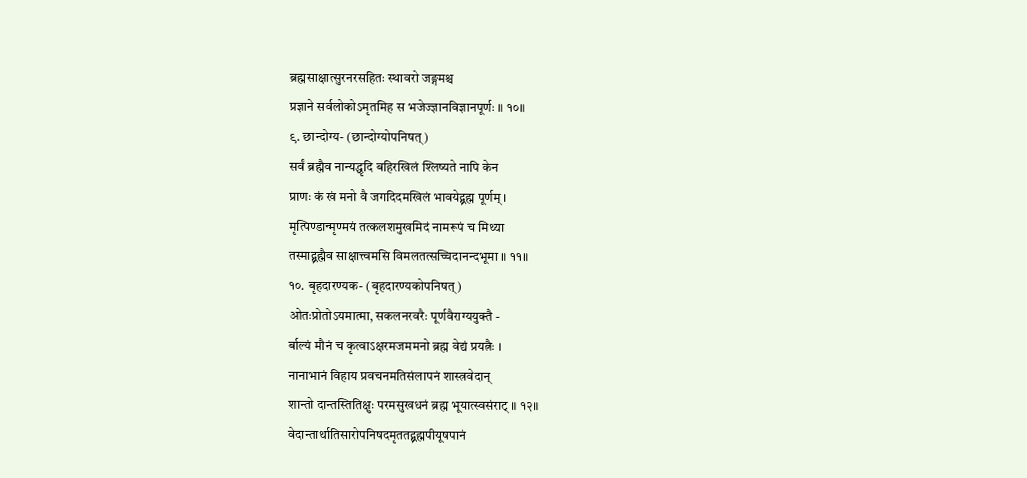ब्रह्मसाक्षात्सुरनरसहितः स्थावरो जङ्गमश्च
प्रज्ञाने सर्वलोकोऽमृतमिह स भजेज्ज्ञानविज्ञानपूर्णः ॥ १०॥
९. छान्दोग्य- (छान्दोग्योपनिषत्)
सर्वं ब्रह्मैव नान्यद्धृदि बहिरखिलं श्लिष्यते नापि केन
प्राणः कं खं मनो वै जगदिदमखिलं भावयेद्ब्रह्म पूर्णम् ।
मृत्पिण्डान्मृण्मयं तत्कलशमुखमिदं नामरूपं च मिथ्या
तस्माद्ब्रह्मैव साक्षात्त्वमसि विमलतत्सच्चिदानन्दभूमा ॥ ११॥
१०. बृहदारण्यक- (बृहदारण्यकोपनिषत्)
ओतःप्रोतोऽयमात्मा, सकलनरवरैः पूर्णवैराग्ययुक्तै -
र्बाल्यं मौनं च कृत्वाऽक्षरमजममनो ब्रह्म वेद्यं प्रयत्नैः ।
नानाभानं विहाय प्रवचनमतिसंलापनं शास्त्रवेदान्
शान्तो दान्तस्तितिक्षुः परमसुखधनं ब्रह्म भूयात्स्वसंराट् ॥ १२॥
वेदान्तार्थातिसारोपनिषदमृततद्ब्रह्मपीयूषपानं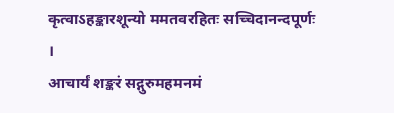कृत्वाऽहङ्कारशून्यो ममतवरहितः सच्चिदानन्दपूर्णः ।
आचार्यं शङ्करं सद्गुरुमहमनमं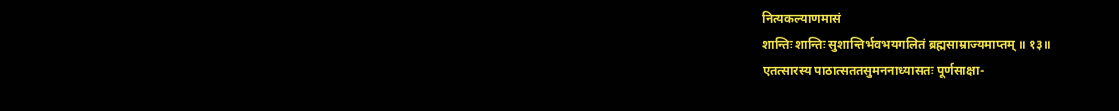नित्यकल्याणमासं
शान्तिः शान्तिः सुशान्तिर्भवभयगलितं ब्रह्मसाम्राज्यमाप्तम् ॥ १३॥
एतत्सारस्य पाठात्सततसुमननाध्यासतः पूर्णसाक्षा-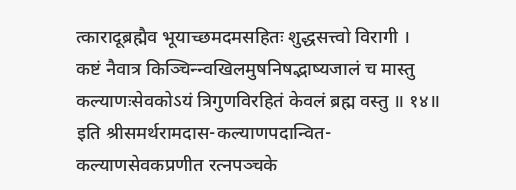त्कारादूब्रह्मैव भूयाच्छमदमसहितः शुद्धसत्त्वो विरागी ।
कष्टं नैवात्र किञ्चिन्न्वखिलमुषनिषद्भाष्यजालं च मास्तु
कल्याणःसेवकोऽयं त्रिगुणविरहितं केवलं ब्रह्म वस्तु ॥ १४॥
इति श्रीसमर्थरामदास-कल्याणपदान्वित-
कल्याणसेवकप्रणीत रत्नपञ्चके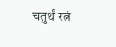चतुर्थं रत्नं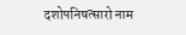दशोपनिषत्सारो नाम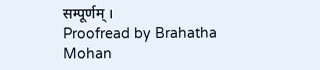सम्पूर्णम् ।
Proofread by Brahatha Mohan